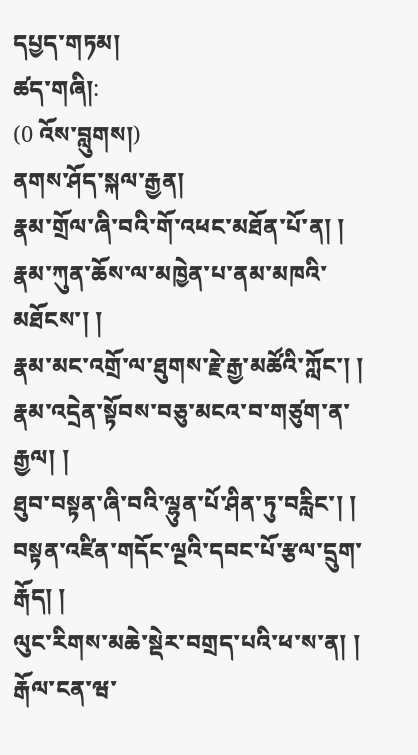དཔྱད་གཏམ།
ཚད་གཞི།:
(0 འོས་བླུགས།)
ནགས་ཤོད་སྐལ་རྒྱན།
རྣམ་གྲོལ་ཞི་བའི་གོ་འཕང་མཐོན་པོ་ན། །
རྣམ་ཀུན་ཆོས་ལ་མཁྱེན་པ་ནམ་མཁའི་མཐོངས་། །
རྣམ་མང་འགྲོ་ལ་ཐུགས་རྗེ་རྒྱ་མཚོའི་ཀློང་། །
རྣམ་འདྲེན་སྟོབས་བཅུ་མངའ་བ་གཙུག་ན་རྒྱལ། །
ཐུབ་བསྟན་ཞི་བའི་ལྷུན་པོ་ཤིན་ཏུ་བརླིང་། །
བསྟན་འཛིན་གདོང་ལྔའི་དབང་པོ་རྩལ་དྲུག་རྒོད། །
ལུང་རིགས་མཆེ་སྡེར་བགྲད་པའི་ཕ་ས་ན། །
རྒོལ་ངན་ཝ་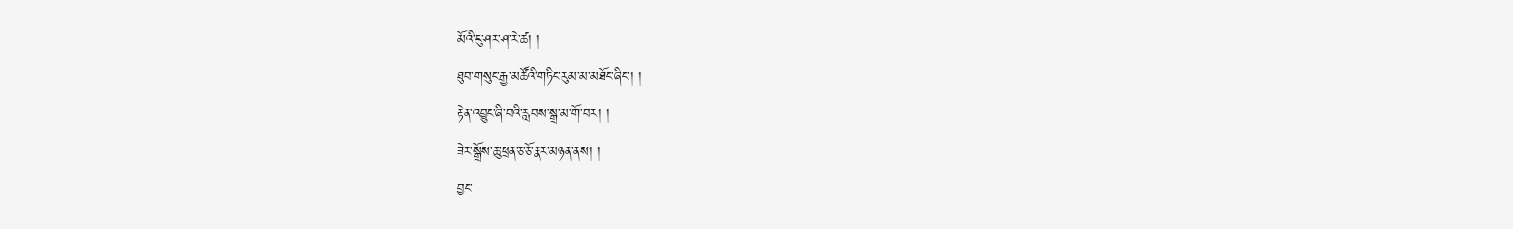མོའི་ངུ་ཤར་ཤ་རེ་ཚ། །
ཐུབ་གསུང་རྒྱ་མཚོའི་གཏིང་རུམ་མ་མཐོང་ཞིང་། །
རྟེན་འབྱུང་ཞི་བའི་རླབས་སྒྲ་མ་གོ་བར། །
ཟེར་སྒྲོས་ཆུ་ཕྲན་ཅ་ཅོ་རྣར་མཉན་ནས། །
བྱང་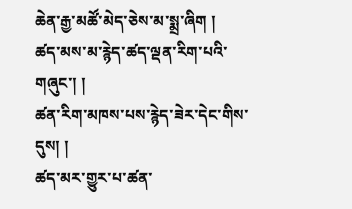ཆེན་རྒྱ་མཚོ་མེད་ཅེས་མ་སྨྲ་ཞིག །
ཚད་མས་མ་རྙེད་ཚད་ལྡན་རིག་པའི་གཞུང་། །
ཚན་རིག་མཁས་པས་རྙེད་ཟེར་དེང་གིས་དུས། །
ཚད་མར་གྱུར་པ་ཚན་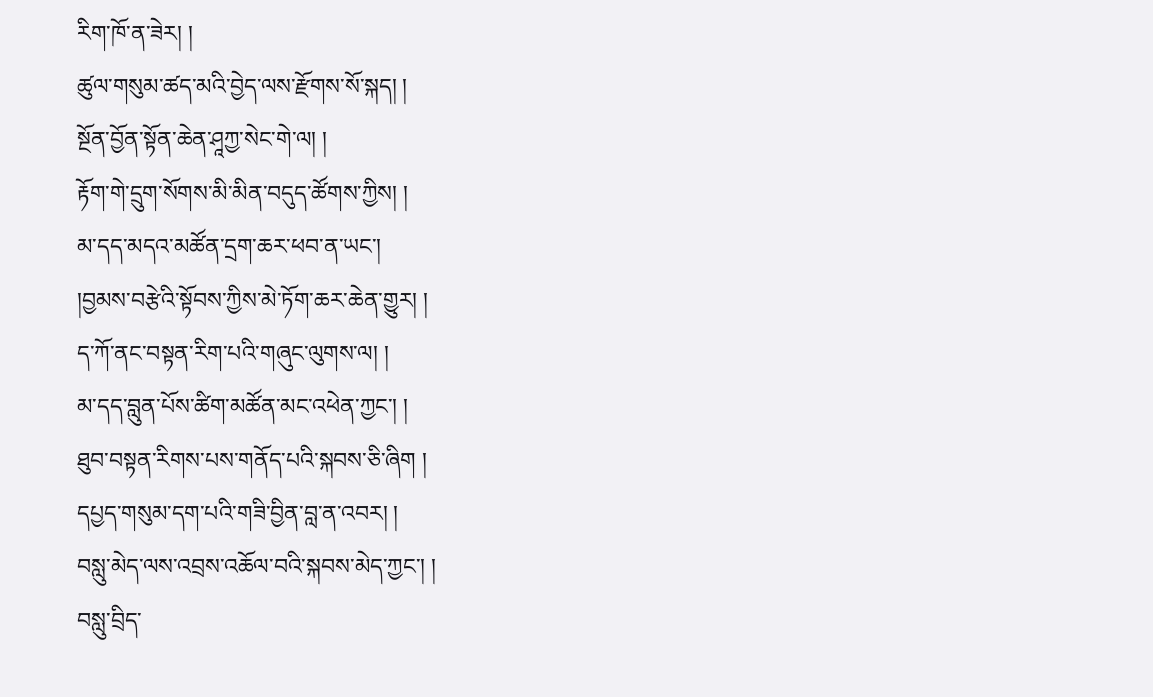རིག་ཁོ་ན་ཟེར། །
ཚུལ་གསུམ་ཚད་མའི་བྱེད་ལས་རྫོགས་སོ་སྐད། །
སྔོན་བྱོན་སྟོན་ཆེན་ཤཱཀྱ་སེང་གེ་ལ། །
རྟོག་གེ་དྲུག་སོགས་མི་མིན་བདུད་ཚོགས་ཀྱིས། །
མ་དད་མདའ་མཚོན་དྲག་ཆར་ཕབ་ན་ཡང་།
།བྱམས་བརྩེའི་སྟོབས་ཀྱིས་མེ་ཏོག་ཆར་ཆེན་གྱུར། །
ད་ཀོ་ནང་བསྟན་རིག་པའི་གཞུང་ལུགས་ལ། །
མ་དད་བླུན་པོས་ཚིག་མཚོན་མང་འཕེན་ཀྱང་། །
ཐུབ་བསྟན་རིགས་པས་གནོད་པའི་སྐབས་ཅི་ཞིག །
དཔྱད་གསུམ་དག་པའི་གཟི་བྱིན་བླ་ན་འབར། །
བསླུ་མེད་ལས་འབྲས་འཆོལ་བའི་སྐབས་མེད་ཀྱང་། །
བསླུ་བྲིད་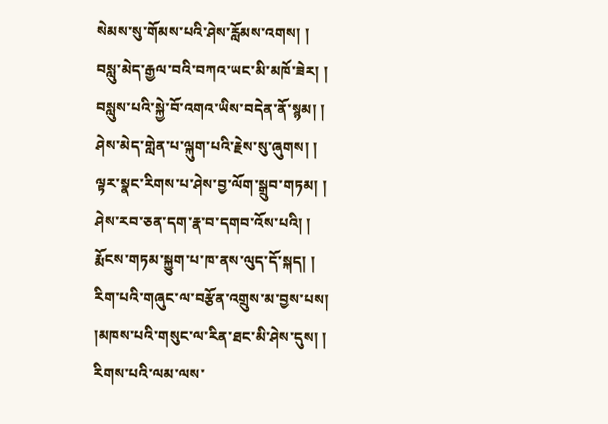སེམས་སུ་གོམས་པའི་ཤེས་རློམས་འགས། །
བསླུ་མེད་རྒྱལ་བའི་བཀའ་ཡང་མི་མཁོ་ཟེར། །
བསླུས་པའི་སྐྱེ་བོ་འགའ་ཡིས་བདེན་ནོ་སྙམ། །
ཤེས་མེད་གླེན་པ་ལྐུག་པའི་རྗེས་སུ་ཞུགས། །
ལྟར་སྣང་རིགས་པ་ཤེས་བྱ་ལོག་སྒྲུབ་གཏམ། །
ཤེས་རབ་ཅན་དག་རྣ་བ་དགབ་འོས་པའི། །
རྨོངས་གཏམ་སྐྱུག་པ་ཁ་ནས་ལུད་དོ་སྐད། །
རིག་པའི་གཞུང་ལ་བརྩོན་འགྲུས་མ་བྱས་པས།
།མཁས་པའི་གསུང་ལ་རིན་ཐང་མི་ཤེས་དུས། །
རིགས་པའི་ལམ་ལས་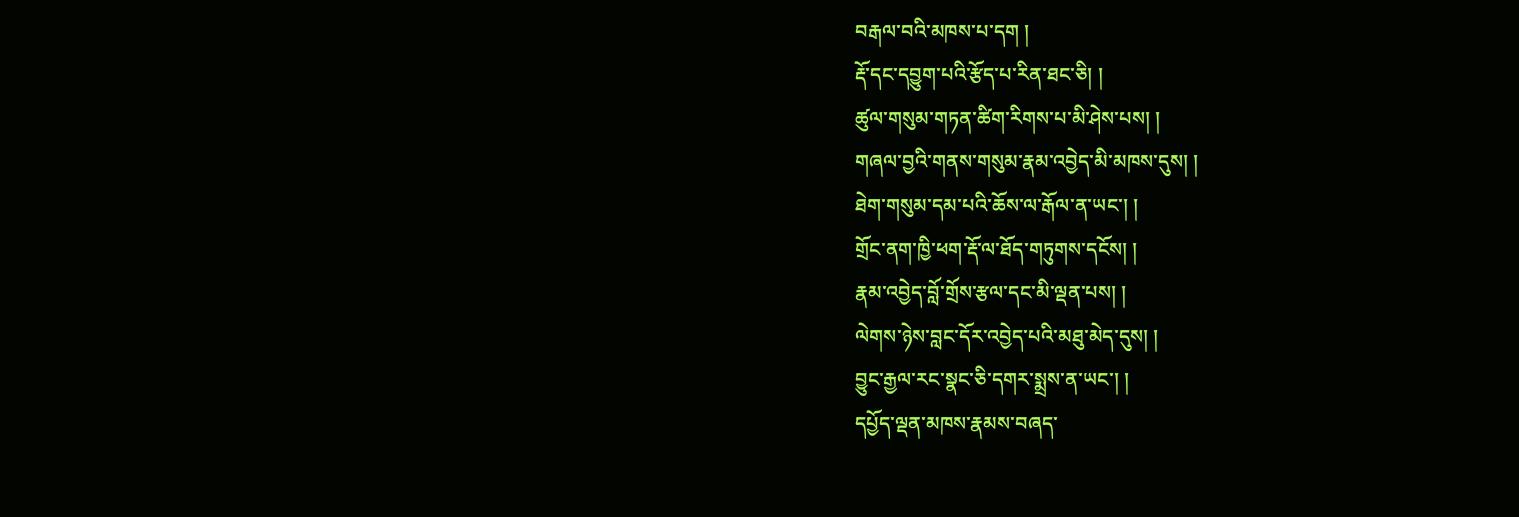བརྒལ་བའི་མཁས་པ་དག །
རྡོ་དང་དབྱུག་པའི་རྩོད་པ་རིན་ཐང་ཅི། །
ཚུལ་གསུམ་གཏན་ཚིག་རིགས་པ་མི་ཤེས་པས། །
གཞལ་བྱའི་གནས་གསུམ་རྣམ་འབྱེད་མི་མཁས་དུས། །
ཐེག་གསུམ་དམ་པའི་ཆོས་ལ་རྒོལ་ན་ཡང་། །
གྲོང་ནག་ཁྱི་ཕག་རྡོ་ལ་ཐོད་གཏུགས་དངོས། །
རྣམ་འབྱེད་བློ་གྲོས་རྩལ་དང་མི་ལྡན་པས། །
ལེགས་ཉེས་བླང་དོར་འབྱེད་པའི་མཐུ་མེད་དུས། །
བྱུང་རྒྱལ་རང་སྣང་ཅི་དགར་སྨྲས་ན་ཡང་། །
དཔྱོད་ལྡན་མཁས་རྣམས་བཞད་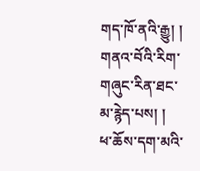གད་ཁོ་ནའི་རྒྱུ། །
གནའ་བོའི་རིག་གཞུང་རིན་ཐང་མ་རྙེད་པས། །
ཕ་ཆོས་དག་མའི་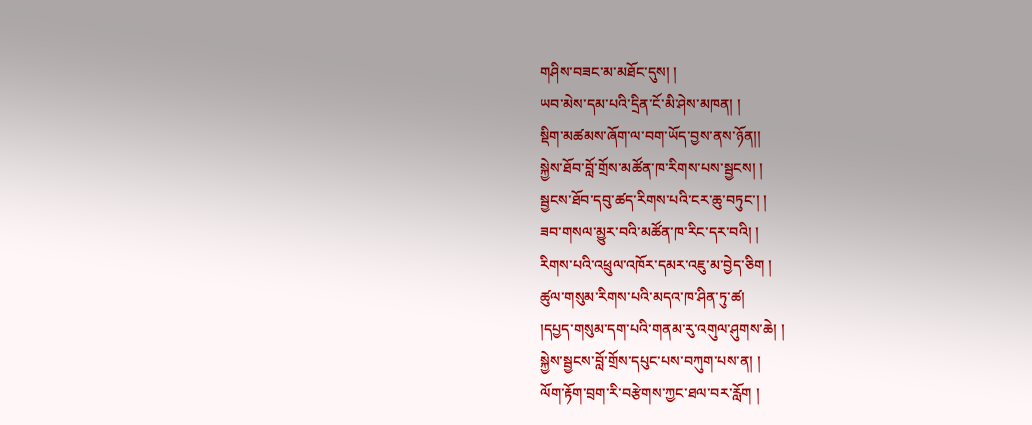གཤིས་བཟང་མ་མཐོང་དུས། །
ཡབ་མེས་དམ་པའི་དྲིན་ངོ་མི་ཤེས་མཁན། །
སྡིག་མཚམས་ཞོག་ལ་བག་ཡོད་བྱས་ནས་ཉོན།།
སྐྱེས་ཐོབ་བློ་གྲོས་མཚོན་ཁ་རིགས་པས་སྦྱངས། །
སྦྱངས་ཐོབ་དབུ་ཚད་རིགས་པའི་ངར་ཆུ་བཏུང་། །
ཟབ་གསལ་མྱུར་བའི་མཚོན་ཁ་རིང་དར་བའི། །
རིགས་པའི་འཕྲུལ་འཁོར་དམར་འཇུ་མ་བྱེད་ཅིག །
ཚུལ་གསུམ་རིགས་པའི་མདའ་ཁ་ཤིན་ཏུ་ཚ།
།དཔྱད་གསུམ་དག་པའི་གནམ་རུ་འགུལ་ཤུགས་ཆེ། །
སྐྱེས་སྦྱངས་བློ་གྲོས་དཔུང་པས་བཀུག་པས་ན། །
ལོག་རྟོག་བྲག་རི་བརྩེགས་ཀྱང་ཐལ་བར་རློག །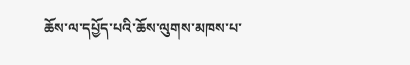ཆོས་ལ་དཔྱོད་པའི་ཆོས་ལུགས་མཁས་པ་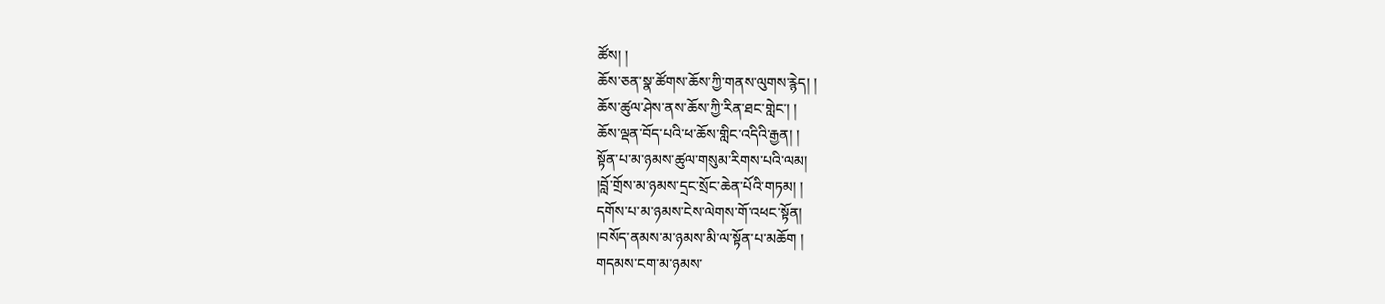ཚོས། །
ཆོས་ཅན་སྣ་ཚོགས་ཆོས་ཀྱི་གནས་ལུགས་རྙེད། །
ཆོས་ཚུལ་ཤེས་ནས་ཆོས་ཀྱི་རིན་ཐང་གླེང་། །
ཆོས་ལྡན་བོད་པའི་ཕ་ཆོས་གླིང་འདིའི་རྒྱན། །
སྟོན་པ་མ་ཉམས་ཚུལ་གསུམ་རིགས་པའི་ལམ།
།བློ་གྲོས་མ་ཉམས་དྲང་སྲོང་ཆེན་པོའི་གཏམ། །
དགོས་པ་མ་ཉམས་ངེས་ལེགས་གོ་འཕང་སྟོན།
།བསོད་ནམས་མ་ཉམས་མི་ལ་སྟོན་པ་མཆོག །
གདམས་ངག་མ་ཉམས་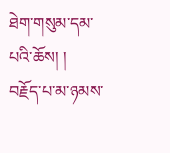ཐེག་གསུམ་དམ་པའི་ཆོས། །
བརྗོད་པ་མ་ཉམས་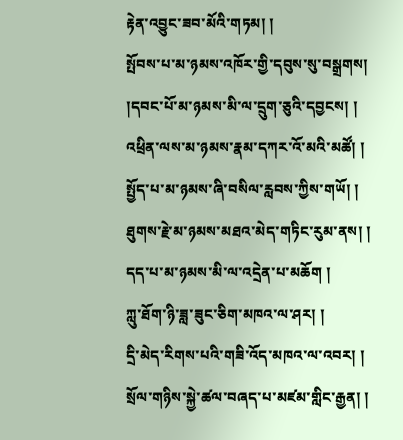རྟེན་འབྱུང་ཟབ་མོའི་གཏམ། །
སྤོབས་པ་མ་ཉམས་འཁོར་གྱི་དབུས་སུ་བསྒྲགས།
།དབང་པོ་མ་ཉམས་མི་ལ་དྲུག་ཅུའི་དབྱངས། །
འཕྲིན་ལས་མ་ཉམས་རྣམ་དཀར་འོ་མའི་མཚོ། །
སྤྱོད་པ་མ་ཉམས་ཞི་བསིལ་རླབས་ཀྱིས་གཡོ། །
ཐུགས་རྗེ་མ་ཉམས་མཐའ་མེད་གཏིང་རུམ་ནས། །
དད་པ་མ་ཉམས་མི་ལ་འདྲེན་པ་མཆོག །
ཀླུ་ཐོག་ཉི་ཟླ་ཟུང་ཅིག་མཁའ་ལ་ཤར། །
དྲི་མེད་རིགས་པའི་གཟི་འོད་མཁའ་ལ་འབར། །
སྲོལ་གཉིས་སྐྱེ་ཚལ་བཞད་པ་མཛམ་གླིང་རྒྱན། །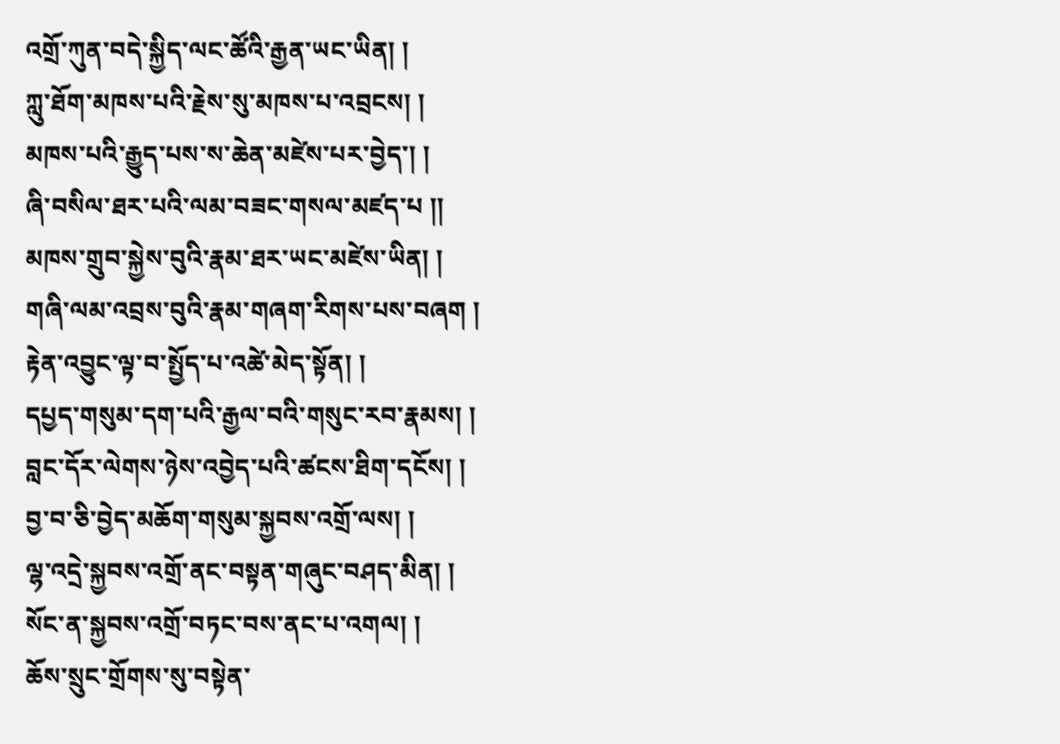འགྲོ་ཀུན་བདེ་སྐྱིད་ལང་ཚོའི་རྒྱན་ཡང་ཡིན། །
ཀླུ་ཐོག་མཁས་པའི་རྗེས་སུ་མཁས་པ་འབྲངས། །
མཁས་པའི་རྒྱུད་པས་ས་ཆེན་མཛེས་པར་བྱེད་། །
ཞི་བསིལ་ཐར་པའི་ལམ་བཟང་གསལ་མཛད་པ །།
མཁས་གྲུབ་སྐྱེས་བུའི་རྣམ་ཐར་ཡང་མཛེས་ཡིན། །
གཞི་ལམ་འབྲས་བུའི་རྣམ་གཞག་རིགས་པས་བཞག །
རྟེན་འབྱུང་ལྟ་བ་སྤྱོད་པ་འཚེ་མེད་སྟོན། །
དཔྱད་གསུམ་དག་པའི་རྒྱལ་བའི་གསུང་རབ་རྣམས། །
བླང་དོར་ལེགས་ཉེས་འབྱེད་པའི་ཚངས་ཐིག་དངོས། །
བྱ་བ་ཅི་བྱེད་མཆོག་གསུམ་སྐྱབས་འགྲོ་ལས། །
ལྷ་འདྲེ་སྐྱབས་འགྲོ་ནང་བསྟན་གཞུང་བཤད་མིན། །
སོང་ན་སྐྱབས་འགྲོ་བཏང་བས་ནང་པ་འགལ། །
ཆོས་སྲུང་གྲོགས་སུ་བསྟེན་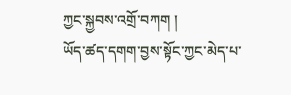ཀྱང་སྐྱབས་འགྲོ་བཀག །
ཡོད་ཚད་དགག་བྱས་སྟོང་ཀྱང་མེད་པ་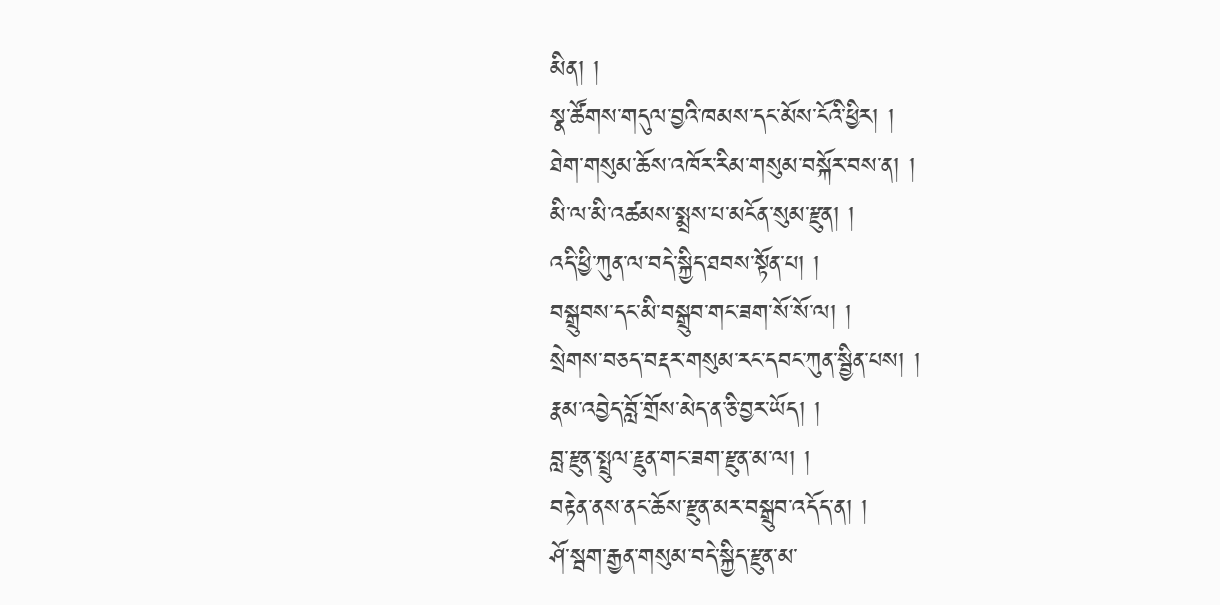མིན། །
སྣ་ཚོགས་གདུལ་བྱའི་ཁམས་དང་མོས་ངོའི་ཕྱིར། །
ཐེག་གསུམ་ཆོས་འཁོར་རིམ་གསུམ་བསྐོར་བས་ན། །
མི་ལ་མི་འཚམས་སྨྲས་པ་མངོན་སུམ་རྫུན། །
འདི་ཕྱི་ཀུན་ལ་བདེ་སྐྱིད་ཐབས་སྟོན་པ། །
བསྒྲུབས་དང་མི་བསྒྲུབ་གང་ཟག་སོ་སོ་ལ། །
སྲེགས་བཅད་བརྡར་གསུམ་རང་དབང་ཀུན་སྦྱིན་པས། །
རྣམ་འབྱེད་བློ་གྲོས་མེད་ན་ཅི་བྱར་ཡོད། །
བླ་རྫུན་སྤྲུལ་རྗུན་གང་ཟག་རྫུན་མ་ལ། །
བརྟེན་ནས་ནང་ཆོས་རྫུན་མར་བསྒྲུབ་འདོད་ན། །
ཤོ་སྦག་རྒྱན་གསུམ་བདེ་སྐྱིད་རྫུན་མ་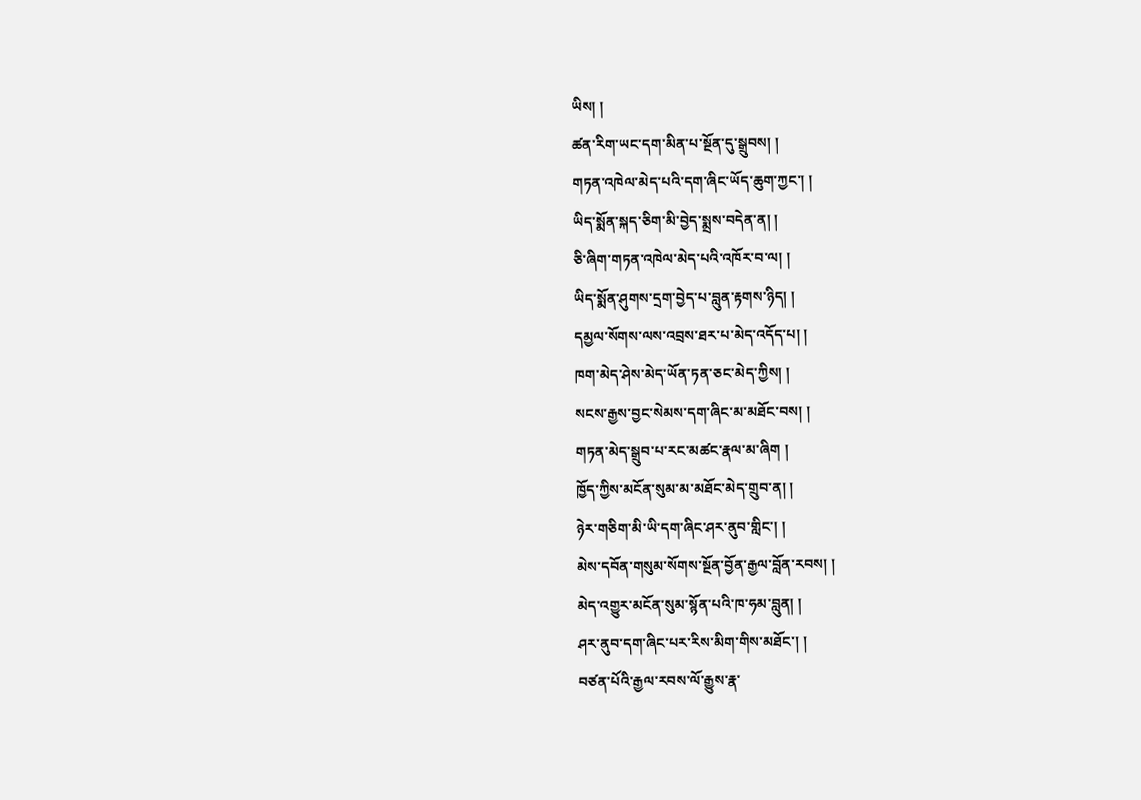ཡིས། །
ཚན་རིག་ཡང་དག་མིན་པ་སྔོན་དུ་སྒྲུབས། །
གཏན་འཁེལ་མེད་པའི་དག་ཞིང་ཡོད་ཆུག་ཀྱང་། །
ཡིད་སྨོན་སྐད་ཅིག་མི་བྱེད་སྨྲས་བདེན་ན། །
ཅི་ཞིག་གཏན་འཁེལ་མེད་པའི་འཁོར་བ་ལ། །
ཡིད་སྨོན་ཤུགས་དྲག་བྱེད་པ་བླུན་རྟགས་ཉིད། །
དམྱལ་སོགས་ལས་འབྲས་ཐར་པ་མེད་འདོད་པ། །
ཁག་མེད་ཤེས་མེད་ཡོན་ཏན་ཅང་མེད་ཀྱིས། །
སངས་རྒྱས་བྱང་སེམས་དག་ཞིང་མ་མཐོང་བས། །
གཏན་མེད་སྒྲུབ་པ་རང་མཚང་རྣལ་མ་ཞིག །
ཁྱོད་ཀྱིས་མངོན་སུམ་མ་མཐོང་མེད་གྲུབ་ན། །
ཉེར་གཅིག་མི་ཡི་དག་ཞིང་ཤར་ནུབ་གླིང་། །
མེས་དབོན་གསུམ་སོགས་སྔོན་བྱོན་རྒྱལ་བློན་རབས། །
མེད་འགྱུར་མངོན་སུམ་སྙོན་པའི་ཁ་ཧམ་བླུན། །
ཤར་ནུབ་དག་ཞིང་པར་རིས་མིག་གིས་མཐོང་། །
བཙན་པོའི་རྒྱལ་རབས་ལོ་རྒྱུས་རྣ་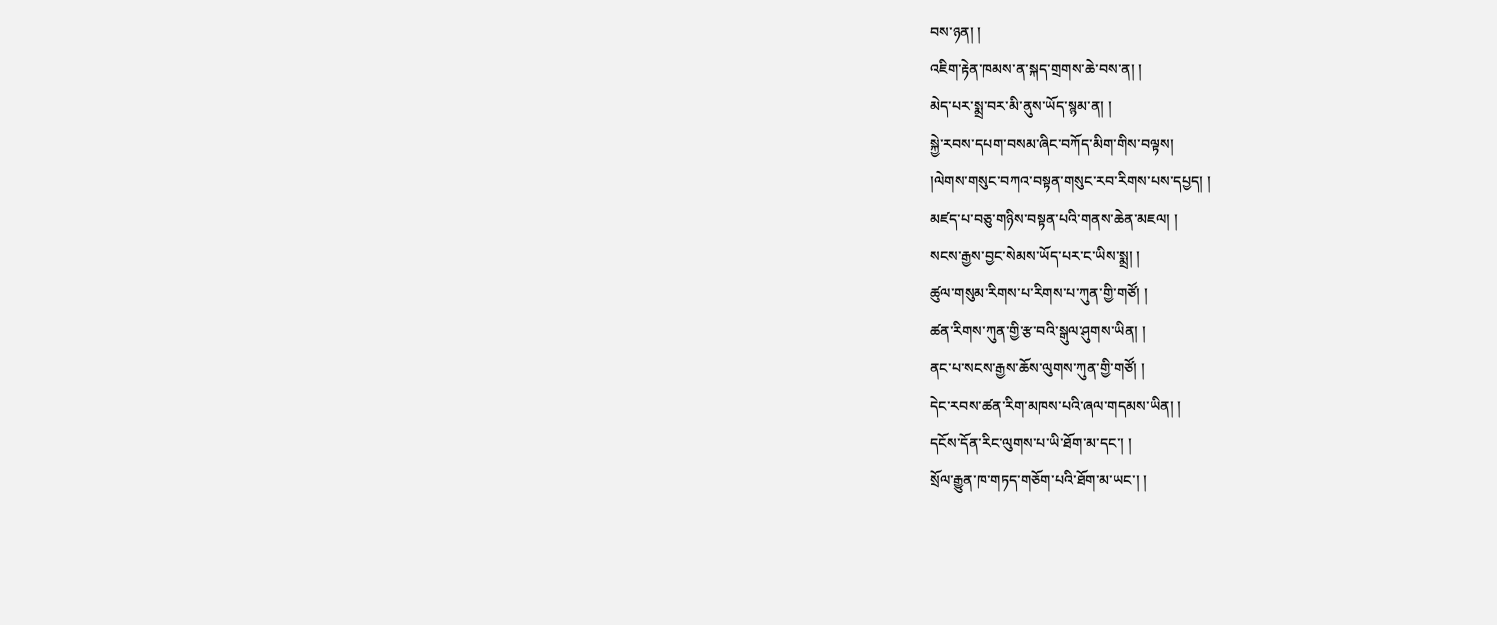བས་ཉན། །
འཇིག་རྟེན་ཁམས་ན་སྐད་གྲགས་ཆེ་བས་ན། །
མེད་པར་སྨྲ་བར་མི་ནུས་ཡོད་སྙམ་ན། །
སྐྱེ་རབས་དཔག་བསམ་ཞིང་བཀོད་མིག་གིས་བལྟས།
།ལེགས་གསུང་བཀའ་བསྟན་གསུང་རབ་རིགས་པས་དཔྱད། །
མཛད་པ་བཅུ་གཉིས་བསྟན་པའི་གནས་ཆེན་མཇལ། །
སངས་རྒྱས་བྱང་སེམས་ཡོད་པར་ང་ཡིས་སྨྲ། །
ཚུལ་གསུམ་རིགས་པ་རིགས་པ་ཀུན་གྱི་གཙོ། །
ཚན་རིགས་ཀུན་གྱི་རྩ་བའི་སྒུལ་ཤུགས་ཡིན། །
ནང་པ་སངས་རྒྱས་ཆོས་ལུགས་ཀུན་གྱི་གཙོ། །
དེང་རབས་ཚན་རིག་མཁས་པའི་ཞལ་གདམས་ཡིན། །
དངོས་དོན་རིང་ལུགས་པ་ཡི་ཐོག་མ་དང་། །
སྲོལ་རྒྱུན་ཁ་གཏད་གཅོག་པའི་ཐོག་མ་ཡང་། །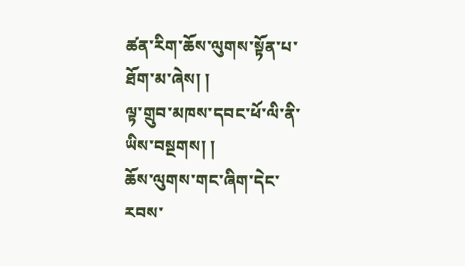ཚན་རིག་ཆོས་ལུགས་སྟོན་པ་ཐོག་མ་ཞེས། །
ལྟ་གྲུབ་མཁས་དབང་ཕོ་ལི་ནི་ཡིས་བསྔགས། །
ཆོས་ལུགས་གང་ཞིག་དེང་རབས་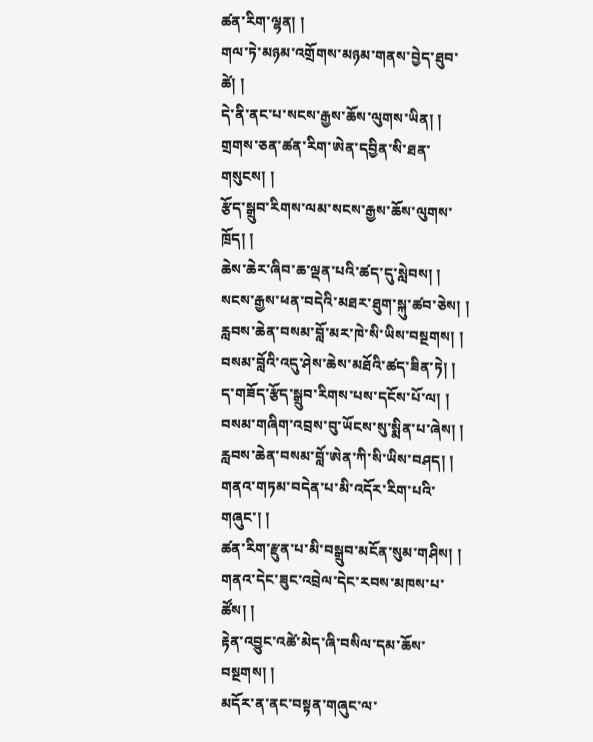ཚན་རིག་ལྷན། །
གལ་ཏེ་མཉམ་འགྲོགས་མཉམ་གནས་བྱེད་ཐུབ་ཚེ། །
དེ་ནི་ནང་པ་སངས་རྒྱས་ཆོས་ལུགས་ཡིན། །
གྲགས་ཅན་ཚན་རིག་ཨེན་དབྱིན་སི་ཐན་གསུངས། །
རྩོད་སྒྲུབ་རིགས་ལམ་སངས་རྒྱས་ཆོས་ལུགས་ཁྲོད། །
ཆེས་ཆེར་ཞིབ་ཆ་ལྡན་པའི་ཚད་དུ་སླེབས། །
སངས་རྒྱས་ཕན་བདེའི་མཐར་ཐུག་སྐུ་ཚབ་ཅེས། །
རླབས་ཆེན་བསམ་བློ་མར་ཁེ་སི་ཡིས་བསྔགས། །
བསམ་བློའི་འདུ་ཤེས་ཆེས་མཐོའི་ཚད་ཟིན་ཏེ། །
ད་གཟོད་རྩོད་སྒྲུབ་རིགས་པས་དངོས་པོ་ལ། །
བསམ་གཞིག་འབྲས་བུ་ཡོངས་སུ་སྨིན་པ་ཞེས། །
རླབས་ཆེན་བསམ་བློ་ཨེན་ཀི་སི་ཡིས་བཤད། །
གནའ་གཏམ་བདེན་པ་མི་འདོར་རིག་པའི་གཞུང་། །
ཚན་རིག་རྫུན་པ་མི་བསྒྲུབ་མངོན་སུམ་གཤིས། །
གནའ་དེང་ཟུང་འབྲེལ་དེང་རབས་མཁས་པ་ཚོས། །
རྟེན་འབྱུང་འཚེ་མེད་ཞི་བསིལ་དམ་ཆོས་བསྔགས། །
མདོར་ན་ནང་བསྟན་གཞུང་ལ་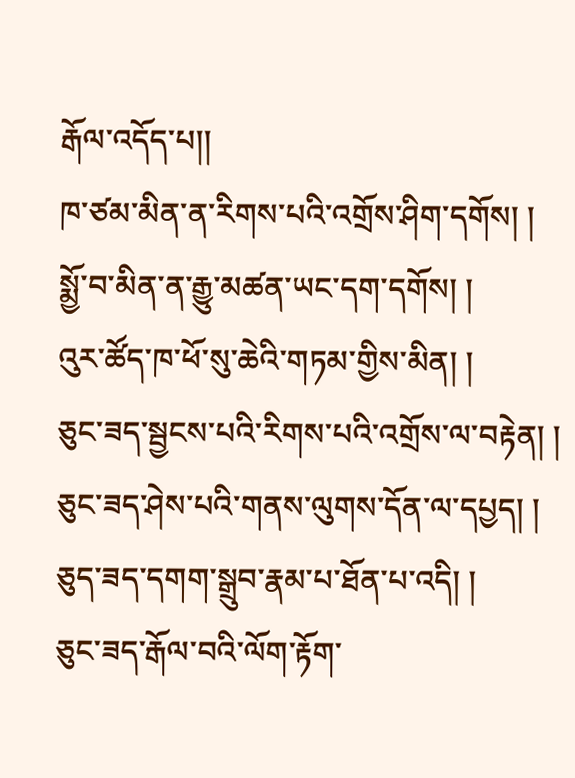རྒོལ་འདོད་པ།།
ཁ་ཙམ་མིན་ན་རིགས་པའི་འགྲོས་ཤིག་དགོས། །
སྨྱོ་བ་མིན་ན་རྒྱུ་མཚན་ཡང་དག་དགོས། །
འུར་ཚོད་ཁ་ཕོ་སུ་ཆེའི་གཏམ་གྱིས་མིན། །
ཅུང་ཟད་སྦྱངས་པའི་རིགས་པའི་འགྲོས་ལ་བརྟེན། །
ཅུང་ཟད་ཤེས་པའི་གནས་ལུགས་དོན་ལ་དཔྱད། །
ཅུད་ཟད་དགག་སྒྲུབ་རྣམ་པ་ཐོན་པ་འདི། །
ཅུང་ཟད་རྒོལ་བའི་ལོག་རྟོག་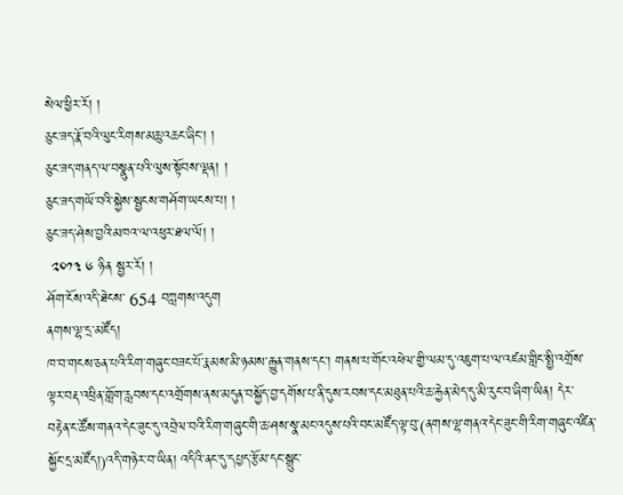སེལ་ཕྱིར་རོ། །
ཅུང་ཟད་རྣོ་བའི་ལུང་རིགས་མཆུ་འཆང་ཞིང་། །
ཅུང་ཟད་གནད་ལ་བསྣུན་པའི་ལུས་སྟོབས་ལྡན། །
ཅུང་ཟད་གཡོ་བའི་སྐྱེས་སྦྱངས་གཤོག་ཡངས་པ། །
ཅུང་ཟད་ཤེས་བྱའི་མཁའ་ལ་འཕུར་ཐལ་ལོ། །
 ༢༠༡༣ ༦ ཉིན སྦྱར་རོ། །
ཤོག་ངོས་འདི་ཐེངས་ 654 བཀླགས་འདུག
ནགས་ལྷ་དྲ་མཛོད།
ཁ་བ་གངས་ཅན་པའི་རིག་གཞུང་བཟང་པོ་རྣམས་མི་ཉམས་རྒྱུན་གནས་དང་། གནས་པ་གོང་འཕེལ་གྱི་ལམ་དུ་འཇུག་པ་ལ་འཛམ་གླིང་སྤྱི་འགྲོས་ལྟར་བརྡ་འཕྲིན་གློག་རླབས་དང་འགྲོགས་ནས་མདུན་བསྐྱོད་བྱ་དགོས་པ་ནི་དུས་རབས་དང་མཐུན་པའི་ཆ་རྐྱེན་མེད་དུ་མི་རུང་བ་ཞིག་ཡིན། དེར་བརྟེན་ང་ཚོས་གནའ་དེང་ཟུང་དུ་འབྲེལ་བའི་རིག་གཞུང་གི་ཆ་ཤས་སྣ་མང་འདུས་པའི་བང་མཛོད་ལྟ་བུ་(ནགས་ལྷ་གནའ་དེང་ཟུང་གི་རིག་གཞུང་འཛིན་སྐྱོང་དྲ་མཛོད།)འདི་གཉེར་བ་ཡིན། འདིའི་ནང་དུ་དཔྱད་རྩོམ་དང་སྒྲུང་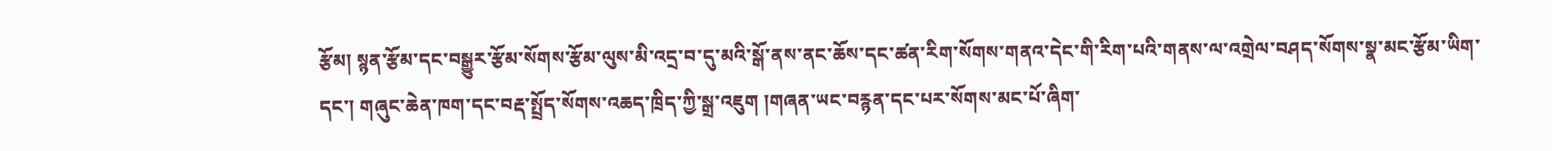རྩོམ། སྙན་རྩོམ་དང་བསྒྱུར་རྩོམ་སོགས་རྩོམ་ལུས་མི་འདྲ་བ་དུ་མའི་སྒོ་ནས་ནང་ཆོས་དང་ཚན་རིག་སོགས་གནའ་དེང་གི་རིག་པའི་གནས་ལ་འགྲེལ་བཤད་སོགས་སྣ་མང་རྩོམ་ཡིག་དང་། གཞུང་ཆེན་ཁག་དང་བརྡ་སྤྲོད་སོགས་འཆད་ཁྲིད་ཀྱི་སྒྲ་འཇུག །གཞན་ཡང་བརྙན་དང་པར་སོགས་མང་པོ་ཞིག་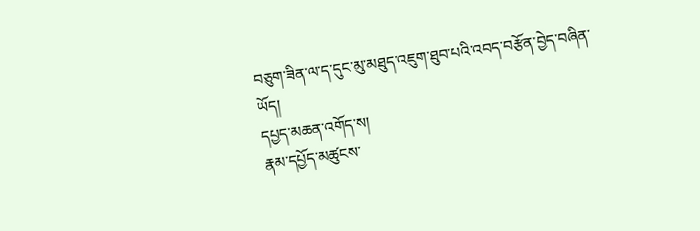བཅུག་ཟིན་ལ་ད་དུང་མུ་མཐུད་འཇུག་ཐུབ་པའི་འབད་བརྩོན་བྱེད་བཞིན་ཡོད།
དཔྱད་མཆན་འགོད་ས།
རྣམ་དཔྱོད་མཚུངས་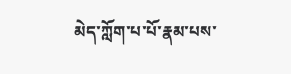མེད་ཀློག་པ་པོ་རྣམ་པས་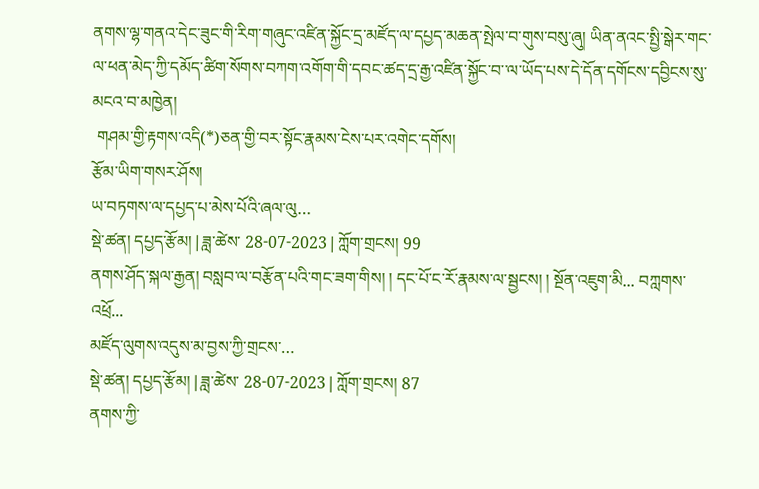ནགས་ལྷ་གནའ་དེང་ཟུང་གི་རིག་གཞུང་འཛིན་སྐྱོང་དྲ་མཛོད་ལ་དཔྱད་མཆན་སྤེལ་བ་གུས་བསུ་ཞུ། ཡིན་ནའང་སྤྱི་སྒེར་གང་ལ་ཕན་མེད་ཀྱི་དམོད་ཚིག་སོགས་བཀག་འགོག་གི་དབང་ཚད་དྲ་རྒྱ་འཛིན་སྐྱོང་བ་་ལ་ཡོད་པས་དེ་དོན་དགོངས་དབྱིངས་སུ་མངའ་བ་མཁྱེན།
 གཤམ་གྱི་རྟགས་འདི(*)ཅན་གྱི་བར་སྟོང་རྣམས་ངེས་པར་འགེང་དགོས།
རྩོམ་ཡིག་གསར་ཤོས།
ཡ་བཏགས་ལ་དཔྱད་པ་མེས་པོའི་ཞལ་ལུ…
སྡེ་ཚན། དཔྱད་རྩོམ། | ཟླ་ཚེས་ 28-07-2023 | ཀློག་གྲངས། 99
ནགས་ཤོད་སྐལ་རྒྱན། བསླབ་ལ་བརྩོན་པའི་གང་ཟག་གིས། ། དང་པོ་ང་རོ་རྣམས་ལ་སྦྱངས། ། སྔོན་འཇུག་མི... བཀླགས་འཕྲོ...
མཛོད་ལུགས་འདུས་མ་བྱས་ཀྱི་གྲངས་…
སྡེ་ཚན། དཔྱད་རྩོམ། | ཟླ་ཚེས་ 28-07-2023 | ཀློག་གྲངས། 87
ནགས་ཀྱི་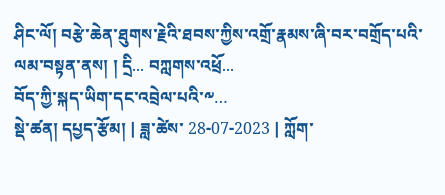ཤིང་ལོ། བརྩེ་ཆེན་ཐུགས་རྗེའི་ཐབས་ཀྱིས་འགྲོ་རྣམས་ཞི་བར་བགྲོད་པའི་ལམ་བསྟན་ནས། ། དྲི... བཀླགས་འཕྲོ...
བོད་ཀྱི་སྐད་ཡིག་དང་འབྲེལ་པའི་༸…
སྡེ་ཚན། དཔྱད་རྩོམ། | ཟླ་ཚེས་ 28-07-2023 | ཀློག་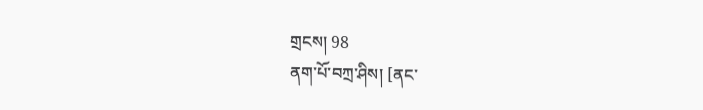གྲངས། 98
ནག་པོ་བཀྲ་ཤིས། [ནང་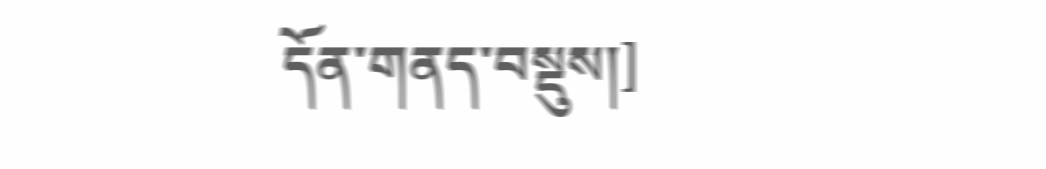དོན་གནད་བསྡུས།]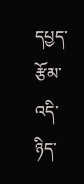དཔྱད་རྩོམ་འདི་ཉིད་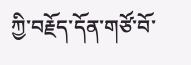ཀྱི་བརྗོད་དོན་གཙོ་བོ་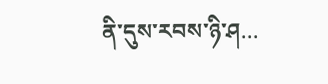ནི་དུས་རབས་ཉི་ཤ...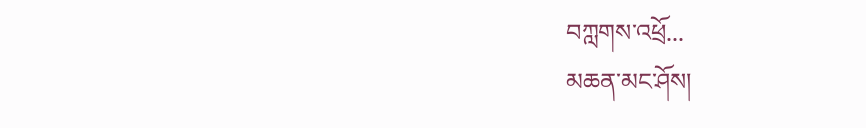བཀླགས་འཕྲོ...
མཆན་མང་ཤོས།